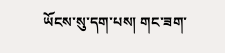ཡོངས་སུ་དག་པས། གང་ཟག་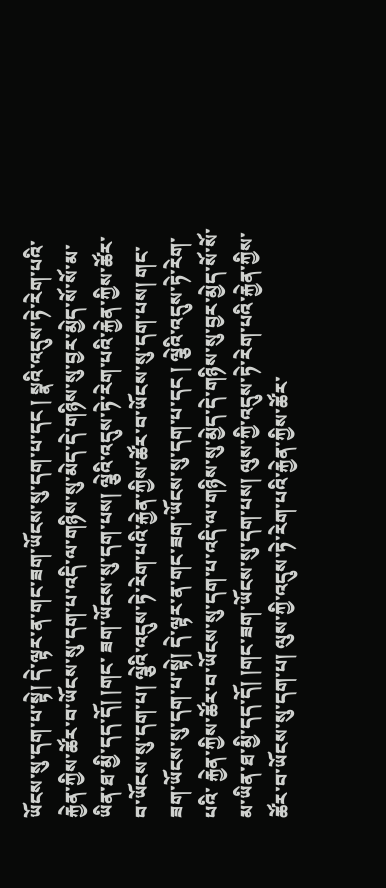ཡོངས་སུ་དག་པ་སྟེ། དེ་ལྟར་ན་གང་ཟག་ཡོངས་སུ་དག་པ་དང ། སྣའི་འདུས་ཏེ་རེག་པའི་རྐྱེན་ཀྱིས་ཚོར་བ་ཡོངས་སུ་དག་པ་འདི་ལ་གཉིས་སུ་མེད་དེ་གཉིས་སུ་བྱར་མྱེད་སོ་སོ་མ་ཡིན་ཐ་མྱི་དད་དོ། །གང་ ཟག་ཡོངས་སུ་དག་པས། ལྕེའི་འདུས་ཏེ་རེག་པའི་རྐྱེན་ཀྱིས་ཚོར་བ་ཡོངས་སུ་དག་པ། ལྕེའི་འདུས་ཏེ་རེག་པའི་རྐྱེན་ཀྱིས་ཚོར་བ་ཡོངས་སུ་དག་པས། གང་ཟག་ཡོངས་སུ་དག་པ་སྟེ། དེ་ལྟར་ན་གང་ཟག་ཡོངས་སུ་དག་པ་དང ། ལྕེའི་འདུས་ཏེ་རེག་པའི་ རྐྱེན་ཀྱིས་ཚོར་བ་ཡོངས་སུ་དག་པ་འདི་ལ་གཉིས་སུ་མྱེད་དེ་གཉིས་སུ་བྱར་མྱེད་སོ་སོ་མ་ཡིན་ཐ་མྱི་དད་དོ། །གང་ཟག་ཡོངས་སུ་དག་པས། ལུས་ཀྱི་འདུས་ཏེ་རེག་པའི་རྐྱེན་ཀྱིས་ཚོར་བ་ཡོངས་སུ་དག་པ། ལུས་ཀྱི་འདུས་ཏེ་རེག་པའི་རྐྱེན་ཀྱིས་ཚོར་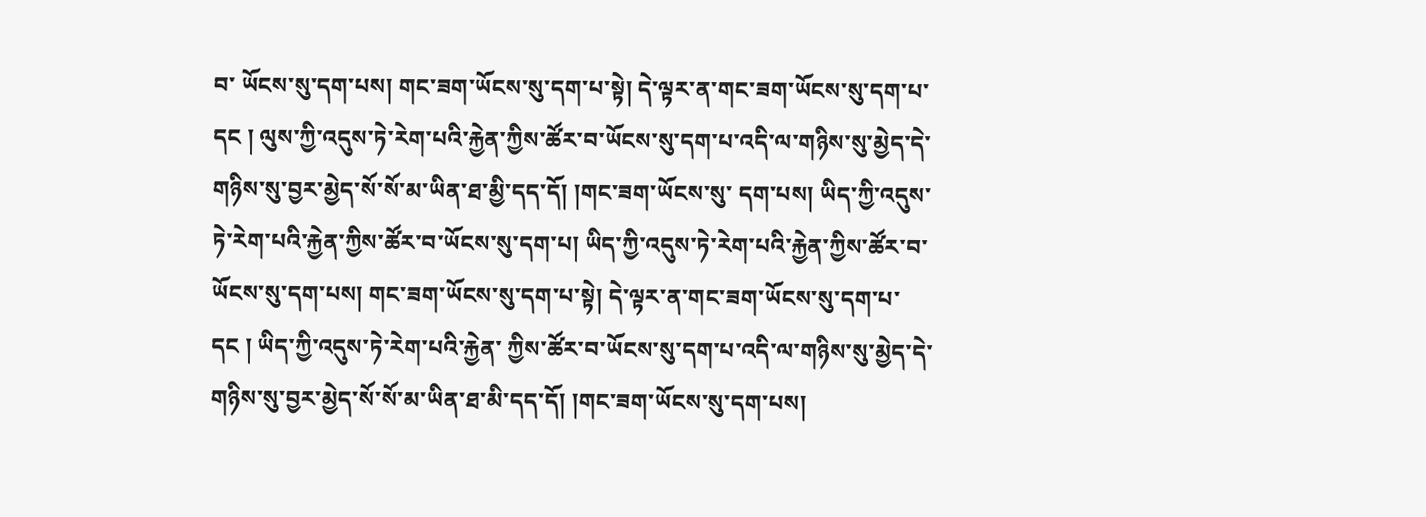བ་ ཡོངས་སུ་དག་པས། གང་ཟག་ཡོངས་སུ་དག་པ་སྟེ། དེ་ལྟར་ན་གང་ཟག་ཡོངས་སུ་དག་པ་དང ། ལུས་ཀྱི་འདུས་ཏེ་རེག་པའི་རྐྱེན་ཀྱིས་ཚོར་བ་ཡོངས་སུ་དག་པ་འདི་ལ་གཉིས་སུ་མྱེད་དེ་གཉིས་སུ་བྱར་མྱེད་སོ་སོ་མ་ཡིན་ཐ་མྱི་དད་དོ། །གང་ཟག་ཡོངས་སུ་ དག་པས། ཡིད་ཀྱི་འདུས་ཏེ་རེག་པའི་རྐྱེན་ཀྱིས་ཚོར་བ་ཡོངས་སུ་དག་པ། ཡིད་ཀྱི་འདུས་ཏེ་རེག་པའི་རྐྱེན་ཀྱིས་ཚོར་བ་ཡོངས་སུ་དག་པས། གང་ཟག་ཡོངས་སུ་དག་པ་སྟེ། དེ་ལྟར་ན་གང་ཟག་ཡོངས་སུ་དག་པ་དང ། ཡིད་ཀྱི་འདུས་ཏེ་རེག་པའི་རྐྱེན་ ཀྱིས་ཚོར་བ་ཡོངས་སུ་དག་པ་འདི་ལ་གཉིས་སུ་མྱེད་དེ་གཉིས་སུ་བྱར་མྱེད་སོ་སོ་མ་ཡིན་ཐ་མི་དད་དོ། །གང་ཟག་ཡོངས་སུ་དག་པས།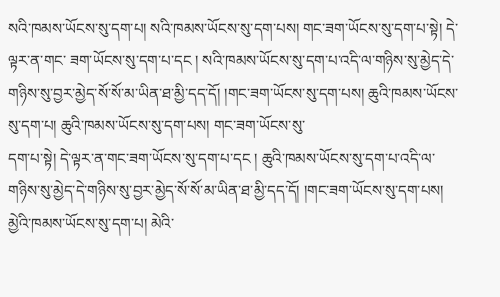སའི་ཁམས་ཡོངས་སུ་དག་པ། སའི་ཁམས་ཡོངས་སུ་དག་པས། གང་ཟག་ཡོངས་སུ་དག་པ་སྟེ། དེ་ལྟར་ན་གང་ ཟག་ཡོངས་སུ་དག་པ་དང ། སའི་ཁམས་ཡོངས་སུ་དག་པ་འདི་ལ་གཉིས་སུ་མྱེད་དེ་གཉིས་སུ་བྱར་མྱེད་སོ་སོ་མ་ཡིན་ཐ་མྱི་དད་དོ། །གང་ཟག་ཡོངས་སུ་དག་པས། ཆུའི་ཁམས་ཡོངས་སུ་དག་པ། ཆུའི་ཁམས་ཡོངས་སུ་དག་པས། གང་ཟག་ཡོངས་སུ་
དག་པ་སྟེ། དེ་ལྟར་ན་གང་ཟག་ཡོངས་སུ་དག་པ་དང ། ཆུའི་ཁམས་ཡོངས་སུ་དག་པ་འདི་ལ་གཉིས་སུ་མྱེད་དེ་གཉིས་སུ་བྱར་མྱེད་སོ་སོ་མ་ཡིན་ཐ་མྱི་དད་དོ། །གང་ཟག་ཡོངས་སུ་དག་པས། མྱེའི་ཁམས་ཡོངས་སུ་དག་པ། མེའི་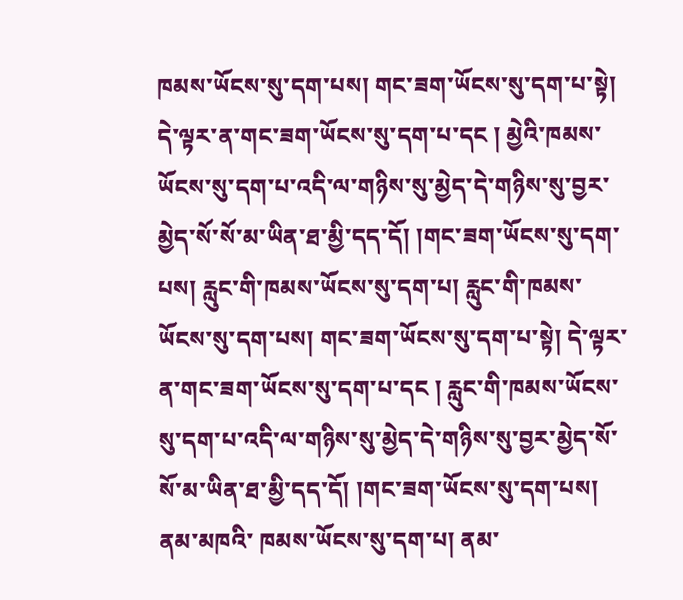ཁམས་ཡོངས་སུ་དག་པས། གང་ཟག་ཡོངས་སུ་དག་པ་སྟེ། དེ་ལྟར་ན་གང་ཟག་ཡོངས་སུ་དག་པ་དང ། མྱེའི་ཁམས་ཡོངས་སུ་དག་པ་འདི་ལ་གཉིས་སུ་མྱེད་དེ་གཉིས་སུ་བྱར་མྱེད་སོ་སོ་མ་ཡིན་ཐ་མྱི་དད་དོ། །གང་ཟག་ཡོངས་སུ་དག་པས། རླུང་གི་ཁམས་ཡོངས་སུ་དག་པ། རླུང་གི་ཁམས་ ཡོངས་སུ་དག་པས། གང་ཟག་ཡོངས་སུ་དག་པ་སྟེ། དེ་ལྟར་ན་གང་ཟག་ཡོངས་སུ་དག་པ་དང ། རླུང་གི་ཁམས་ཡོངས་སུ་དག་པ་འདི་ལ་གཉིས་སུ་མྱེད་དེ་གཉིས་སུ་བྱར་མྱེད་སོ་སོ་མ་ཡིན་ཐ་མྱི་དད་དོ། །གང་ཟག་ཡོངས་སུ་དག་པས། ནམ་མཁའི་ ཁམས་ཡོངས་སུ་དག་པ། ནམ་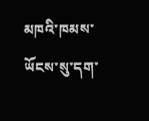མཁའི་ཁམས་ཡོངས་སུ་དག་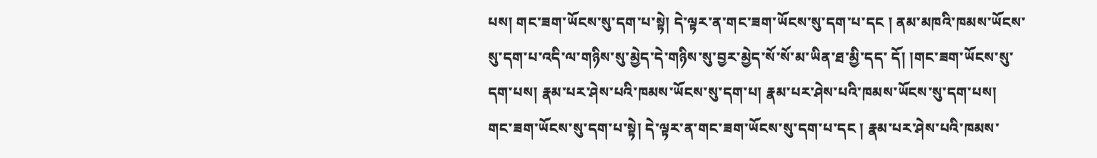པས། གང་ཟག་ཡོངས་སུ་དག་པ་སྟེ། དེ་ལྟར་ན་གང་ཟག་ཡོངས་སུ་དག་པ་དང ། ནམ་མཁའི་ཁམས་ཡོངས་སུ་དག་པ་འདི་ལ་གཉིས་སུ་མྱེད་དེ་གཉིས་སུ་བྱར་མྱེད་སོ་སོ་མ་ཡིན་ཐ་མྱི་དད་ དོ། །གང་ཟག་ཡོངས་སུ་དག་པས། རྣམ་པར་ཤེས་པའི་ཁམས་ཡོངས་སུ་དག་པ། རྣམ་པར་ཤེས་པའི་ཁམས་ཡོངས་སུ་དག་པས། གང་ཟག་ཡོངས་སུ་དག་པ་སྟེ། དེ་ལྟར་ན་གང་ཟག་ཡོངས་སུ་དག་པ་དང ། རྣམ་པར་ཤེས་པའི་ཁམས་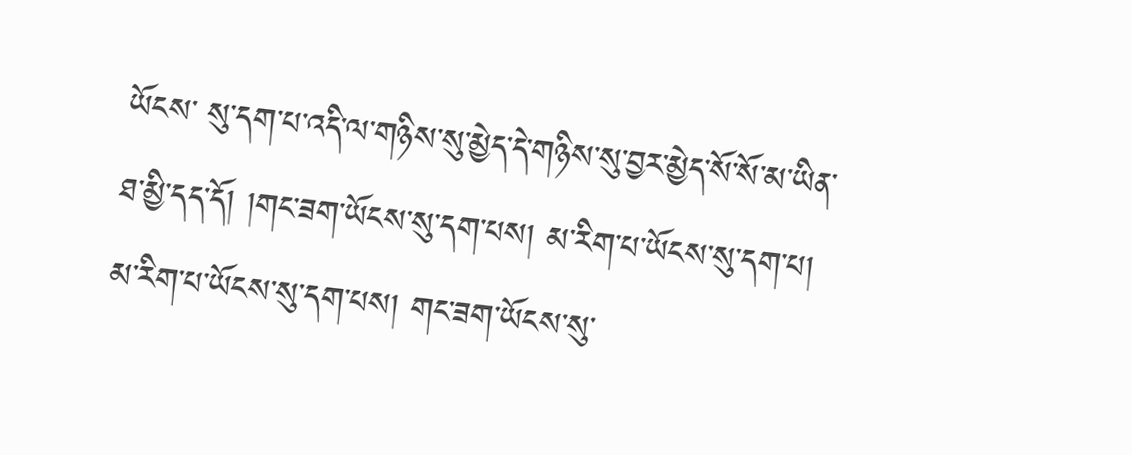ཡོངས་ སུ་དག་པ་འདི་ལ་གཉིས་སུ་མྱེད་དེ་གཉིས་སུ་བྱར་མྱེད་སོ་སོ་མ་ཡིན་ཐ་མྱི་དད་དོ། །གང་ཟག་ཡོངས་སུ་དག་པས། མ་རིག་པ་ཡོངས་སུ་དག་པ། མ་རིག་པ་ཡོངས་སུ་དག་པས། གང་ཟག་ཡོངས་སུ་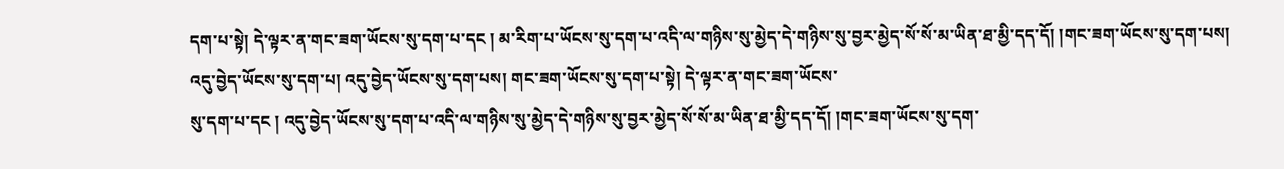དག་པ་སྟེ། དེ་ལྟར་ན་གང་ཟག་ཡོངས་སུ་དག་པ་དང ། མ་རིག་པ་ཡོངས་སུ་དག་པ་འདི་ལ་གཉིས་སུ་མྱེད་དེ་གཉིས་སུ་བྱར་མྱེད་སོ་སོ་མ་ཡིན་ཐ་མྱི་དད་དོ། །གང་ཟག་ཡོངས་སུ་དག་པས། འདུ་བྱེད་ཡོངས་སུ་དག་པ། འདུ་བྱེད་ཡོངས་སུ་དག་པས། གང་ཟག་ཡོངས་སུ་དག་པ་སྟེ། དེ་ལྟར་ན་གང་ཟག་ཡོངས་
སུ་དག་པ་དང ། འདུ་བྱེད་ཡོངས་སུ་དག་པ་འདི་ལ་གཉིས་སུ་མྱེད་དེ་གཉིས་སུ་བྱར་མྱེད་སོ་སོ་མ་ཡིན་ཐ་མྱི་དད་དོ། །གང་ཟག་ཡོངས་སུ་དག་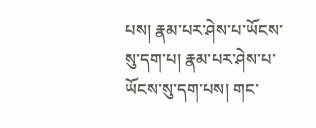པས། རྣམ་པར་ཤེས་པ་ཡོངས་སུ་དག་པ། རྣམ་པར་ཤེས་པ་ཡོངས་སུ་དག་པས། གང་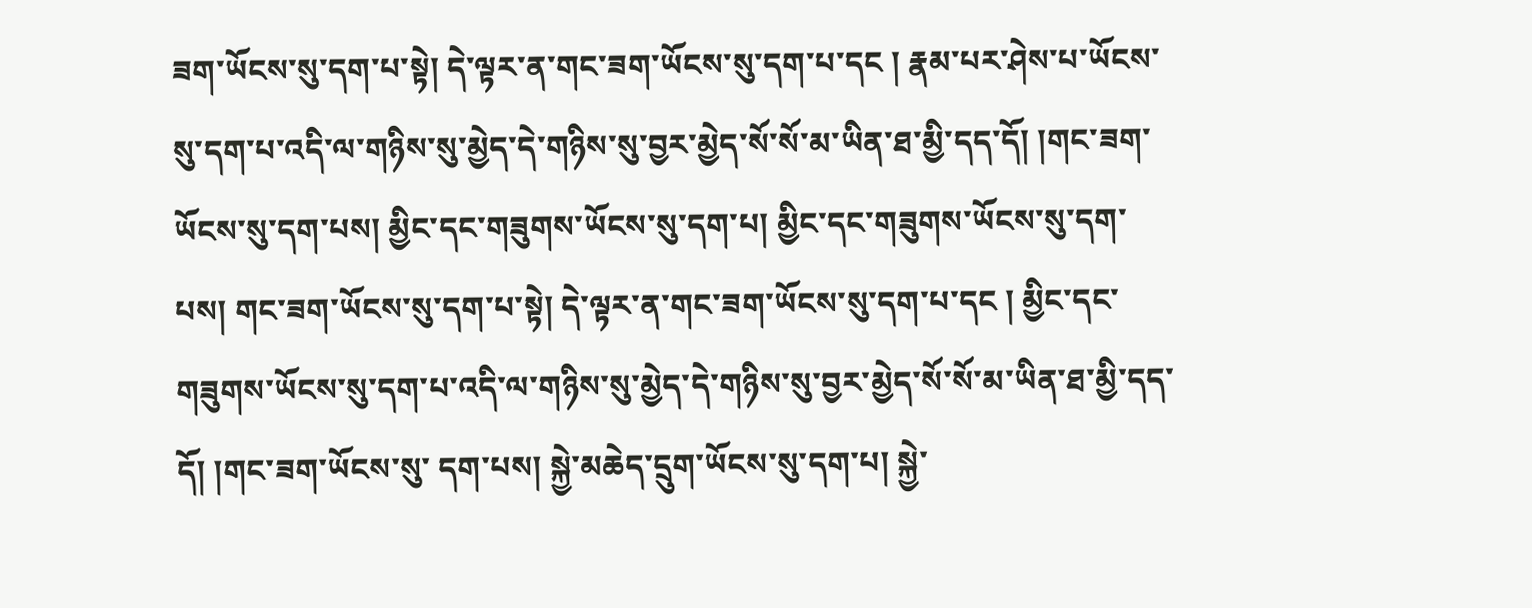ཟག་ཡོངས་སུ་དག་པ་སྟེ། དེ་ལྟར་ན་གང་ཟག་ཡོངས་སུ་དག་པ་དང ། རྣམ་པར་ཤེས་པ་ཡོངས་སུ་དག་པ་འདི་ལ་གཉིས་སུ་མྱེད་དེ་གཉིས་སུ་བྱར་མྱེད་སོ་སོ་མ་ཡིན་ཐ་མྱི་དད་དོ། །གང་ཟག་ཡོངས་སུ་དག་པས། མྱིང་དང་གཟུགས་ཡོངས་སུ་དག་པ། མྱིང་དང་གཟུགས་ཡོངས་སུ་དག་པས། གང་ཟག་ཡོངས་སུ་དག་པ་སྟེ། དེ་ལྟར་ན་གང་ཟག་ཡོངས་སུ་དག་པ་དང ། མྱིང་དང་གཟུགས་ཡོངས་སུ་དག་པ་འདི་ལ་གཉིས་སུ་མྱེད་དེ་གཉིས་སུ་བྱར་མྱེད་སོ་སོ་མ་ཡིན་ཐ་མྱི་དད་དོ། །གང་ཟག་ཡོངས་སུ་ དག་པས། སྐྱེ་མཆེད་དྲུག་ཡོངས་སུ་དག་པ། སྐྱེ་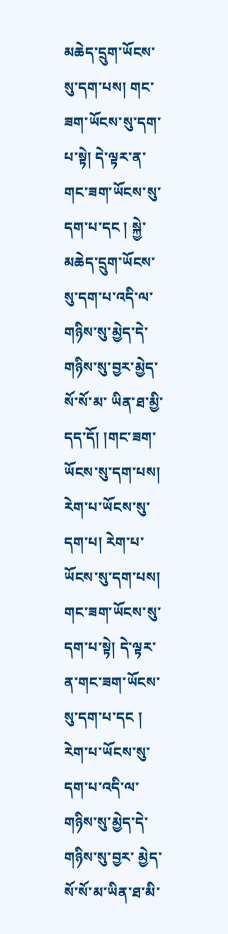མཆེད་དྲུག་ཡོངས་སུ་དག་པས། གང་ཟག་ཡོངས་སུ་དག་པ་སྟེ། དེ་ལྟར་ན་གང་ཟག་ཡོངས་སུ་དག་པ་དང ། སྐྱེ་མཆེད་དྲུག་ཡོངས་སུ་དག་པ་འདི་ལ་གཉིས་སུ་མྱེད་དེ་གཉིས་སུ་བྱར་མྱེད་སོ་སོ་མ་ ཡིན་ཐ་མྱི་དད་དོ། །གང་ཟག་ཡོངས་སུ་དག་པས། རེག་པ་ཡོངས་སུ་དག་པ། རེག་པ་ཡོངས་སུ་དག་པས། གང་ཟག་ཡོངས་སུ་དག་པ་སྟེ། དེ་ལྟར་ན་གང་ཟག་ཡོངས་སུ་དག་པ་དང ། རེག་པ་ཡོངས་སུ་དག་པ་འདི་ལ་གཉིས་སུ་མྱེད་དེ་གཉིས་སུ་བྱར་ མྱེད་སོ་སོ་མ་ཡིན་ཐ་མི་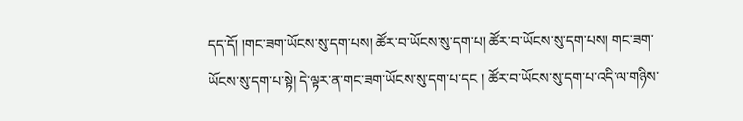དད་དོ། །གང་ཟག་ཡོངས་སུ་དག་པས། ཚོར་བ་ཡོངས་སུ་དག་པ། ཚོར་བ་ཡོངས་སུ་དག་པས། གང་ཟག་ཡོངས་སུ་དག་པ་སྟེ། དེ་ལྟར་ན་གང་ཟག་ཡོངས་སུ་དག་པ་དང ། ཚོར་བ་ཡོངས་སུ་དག་པ་འདི་ལ་གཉིས་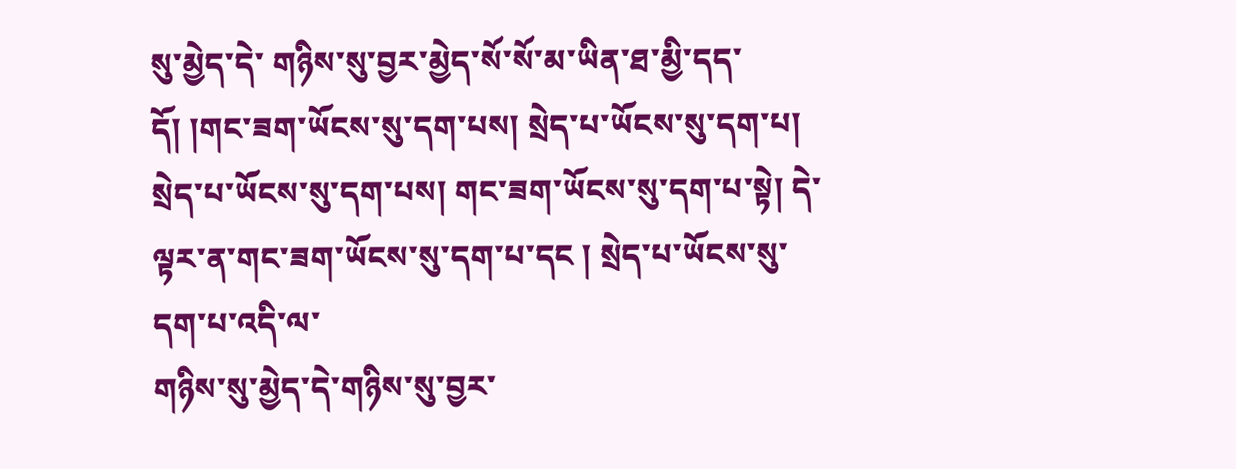སུ་མྱེད་དེ་ གཉིས་སུ་བྱར་མྱེད་སོ་སོ་མ་ཡིན་ཐ་མྱི་དད་དོ། །གང་ཟག་ཡོངས་སུ་དག་པས། སྲེད་པ་ཡོངས་སུ་དག་པ། སྲེད་པ་ཡོངས་སུ་དག་པས། གང་ཟག་ཡོངས་སུ་དག་པ་སྟེ། དེ་ལྟར་ན་གང་ཟག་ཡོངས་སུ་དག་པ་དང ། སྲེད་པ་ཡོངས་སུ་དག་པ་འདི་ལ་
གཉིས་སུ་མྱེད་དེ་གཉིས་སུ་བྱར་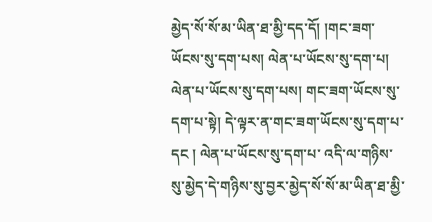མྱེད་སོ་སོ་མ་ཡིན་ཐ་མྱི་དད་དོ། །གང་ཟག་ཡོངས་སུ་དག་པས། ལེན་པ་ཡོངས་སུ་དག་པ། ལེན་པ་ཡོངས་སུ་དག་པས། གང་ཟག་ཡོངས་སུ་དག་པ་སྟེ། དེ་ལྟར་ན་གང་ཟག་ཡོངས་སུ་དག་པ་དང ། ལེན་པ་ཡོངས་སུ་དག་པ་ འདི་ལ་གཉིས་སུ་མྱེད་དེ་གཉིས་སུ་བྱར་མྱེད་སོ་སོ་མ་ཡིན་ཐ་མྱི་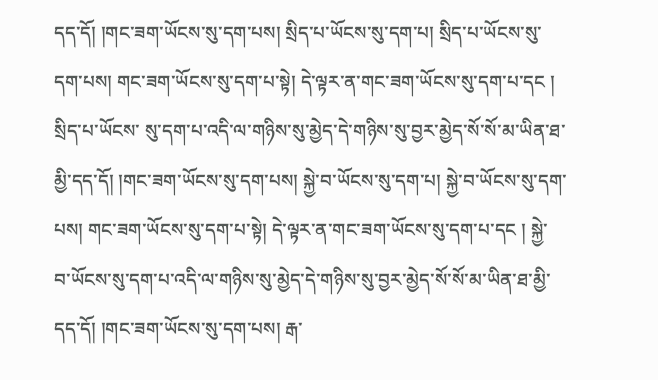དད་དོ། །གང་ཟག་ཡོངས་སུ་དག་པས། སྲིད་པ་ཡོངས་སུ་དག་པ། སྲིད་པ་ཡོངས་སུ་དག་པས། གང་ཟག་ཡོངས་སུ་དག་པ་སྟེ། དེ་ལྟར་ན་གང་ཟག་ཡོངས་སུ་དག་པ་དང ། སྲིད་པ་ཡོངས་ སུ་དག་པ་འདི་ལ་གཉིས་སུ་མྱེད་དེ་གཉིས་སུ་བྱར་མྱེད་སོ་སོ་མ་ཡིན་ཐ་མྱི་དད་དོ། །གང་ཟག་ཡོངས་སུ་དག་པས། སྐྱེ་བ་ཡོངས་སུ་དག་པ། སྐྱེ་བ་ཡོངས་སུ་དག་པས། གང་ཟག་ཡོངས་སུ་དག་པ་སྟེ། དེ་ལྟར་ན་གང་ཟག་ཡོངས་སུ་དག་པ་དང ། སྐྱེ་ བ་ཡོངས་སུ་དག་པ་འདི་ལ་གཉིས་སུ་མྱེད་དེ་གཉིས་སུ་བྱར་མྱེད་སོ་སོ་མ་ཡིན་ཐ་མྱི་དད་དོ། །གང་ཟག་ཡོངས་སུ་དག་པས། རྒ་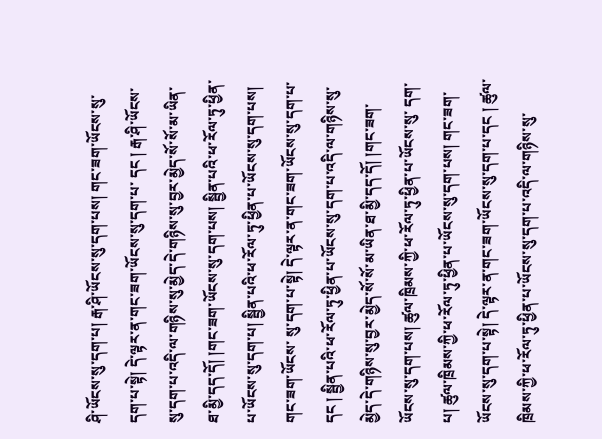ཤི་ཡོངས་སུ་དག་པ། རྒ་ཤི་ཡོངས་སུ་དག་པས། གང་ཟག་ཡོངས་སུ་དག་པ་སྟེ། དེ་ལྟར་ན་གང་ཟག་ཡོངས་སུ་དག་པ་ དང ། རྒ་ཤི་ཡོངས་སུ་དག་པ་འདི་ལ་གཉིས་སུ་མྱེད་དེ་གཉིས་སུ་བྱར་མྱེད་སོ་སོ་མ་ཡིན་ཐ་མྱི་དད་དོ། །གང་ཟག་ཡོངས་སུ་དག་པས། སྦྱིན་པའི་ཕ་རོལ་ཏུ་ཕྱིན་པ་ཡོངས་སུ་དག་པ། སྦྱིན་པའི་ཕ་རོལ་ཏུ་ཕྱིན་པ་ཡོངས་སུ་དག་པས། གང་ཟག་ཡོངས་ སུ་དག་པ་སྟེ། དེ་ལྟར་ན་གང་ཟག་ཡོངས་སུ་དག་པ་དང ། སྦྱིན་པའི་ཕ་རོལ་ཏུ་ཕྱིན་པ་ཡོངས་སུ་དག་པ་འདི་ལ་གཉིས་སུ་མྱེད་དེ་གཉིས་སུ་བྱར་མྱེད་སོ་སོ་མ་ཡིན་ཐ་མྱི་དད་དོ། །གང་ཟག་ཡོངས་སུ་དག་པས། ཚུལ་ཁྲིམས་ཀྱི་ཕ་རོལ་ཏུ་ཕྱིན་པ་ཡོངས་སུ་ དག་པ། ཚུལ་ཁྲིམས་ཀྱི་ཕ་རོལ་ཏུ་ཕྱིན་པ་ཡོངས་སུ་དག་པས། གང་ཟག་ཡོངས་སུ་དག་པ་སྟེ། དེ་ལྟར་ན་གང་ཟག་ཡོངས་སུ་དག་པ་དང ། ཚུལ་ཁྲིམས་ཀྱི་ཕ་རོལ་ཏུ་ཕྱིན་པ་ཡོངས་སུ་དག་པ་འདི་ལ་གཉིས་སུ་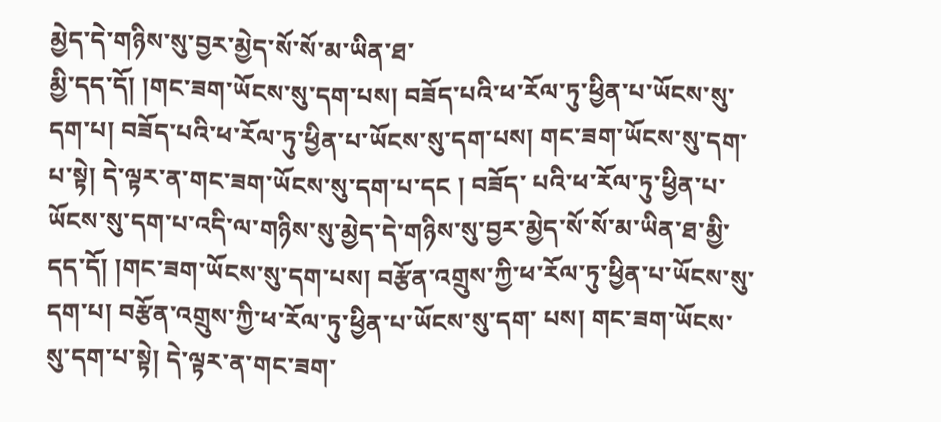མྱེད་དེ་གཉིས་སུ་བྱར་མྱེད་སོ་སོ་མ་ཡིན་ཐ་
མྱི་དད་དོ། །གང་ཟག་ཡོངས་སུ་དག་པས། བཟོད་པའི་ཕ་རོལ་ཏུ་ཕྱིན་པ་ཡོངས་སུ་དག་པ། བཟོད་པའི་ཕ་རོལ་ཏུ་ཕྱིན་པ་ཡོངས་སུ་དག་པས། གང་ཟག་ཡོངས་སུ་དག་པ་སྟེ། དེ་ལྟར་ན་གང་ཟག་ཡོངས་སུ་དག་པ་དང ། བཟོད་ པའི་ཕ་རོལ་ཏུ་ཕྱིན་པ་ཡོངས་སུ་དག་པ་འདི་ལ་གཉིས་སུ་མྱེད་དེ་གཉིས་སུ་བྱར་མྱེད་སོ་སོ་མ་ཡིན་ཐ་མྱི་དད་དོ། །གང་ཟག་ཡོངས་སུ་དག་པས། བརྩོན་འགྲུས་ཀྱི་ཕ་རོལ་ཏུ་ཕྱིན་པ་ཡོངས་སུ་དག་པ། བརྩོན་འགྲུས་ཀྱི་ཕ་རོལ་ཏུ་ཕྱིན་པ་ཡོངས་སུ་དག་ པས། གང་ཟག་ཡོངས་སུ་དག་པ་སྟེ། དེ་ལྟར་ན་གང་ཟག་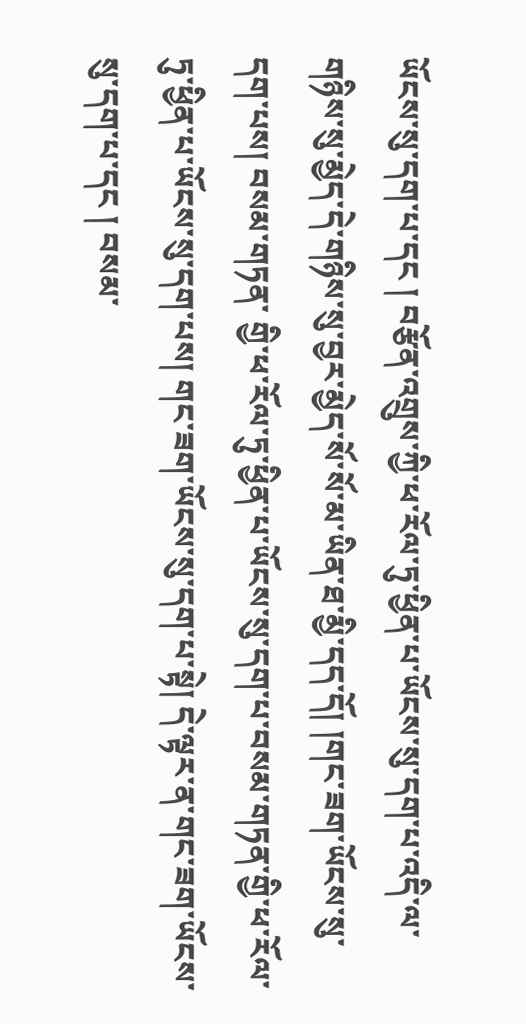ཡོངས་སུ་དག་པ་དང ། བརྩོན་འགྲུས་ཀྱི་ཕ་རོལ་ཏུ་ཕྱིན་པ་ཡོངས་སུ་དག་པ་འདི་ལ་གཉིས་སུ་མྱེད་དེ་གཉིས་སུ་བྱར་མྱེད་སོ་སོ་མ་ཡིན་ཐ་མྱི་དད་དོ། །གང་ཟག་ཡོངས་སུ་དག་པས། བསམ་གཏན་ གྱི་ཕ་རོལ་ཏུ་ཕྱིན་པ་ཡོངས་སུ་དག་པ་བསམ་གཏན་གྱི་ཕ་རོལ་ཏུ་ཕྱིན་པ་ཡོངས་སུ་དག་པས། གང་ཟག་ཡོངས་སུ་དག་པ་སྟེ། དེ་ལྟར་ན་གང་ཟག་ཡོངས་སུ་དག་པ་དང ། བསམ་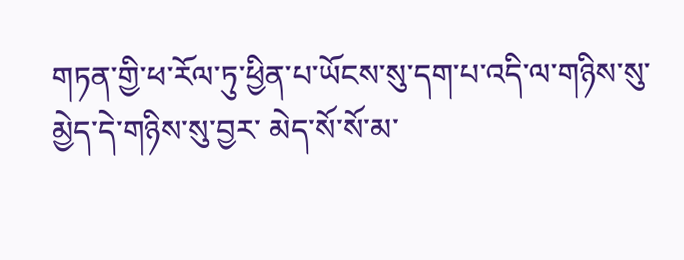གཏན་གྱི་ཕ་རོལ་ཏུ་ཕྱིན་པ་ཡོངས་སུ་དག་པ་འདི་ལ་གཉིས་སུ་མྱེད་དེ་གཉིས་སུ་བྱར་ མེད་སོ་སོ་མ་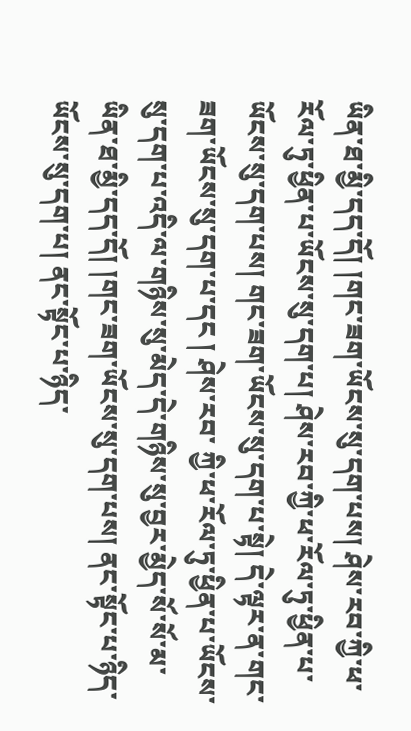ཡིན་ཐ་མྱི་དད་དོ། །གང་ཟག་ཡོངས་སུ་དག་པས། ཤེས་རབ་ཀྱི་ཕ་རོལ་ཏུ་ཕྱིན་པ་ཡོངས་སུ་དག་པ། ཤེས་རབ་ཀྱི་ཕ་རོལ་ཏུ་ཕྱིན་པ་ཡོངས་སུ་དག་པས། གང་ཟག་ཡོངས་སུ་དག་པ་སྟེ། དེ་ལྟར་ན་གང་ཟག་ཡོངས་སུ་དག་པ་དང ། ཤེས་རབ་ ཀྱི་ཕ་རོལ་ཏུ་ཕྱིན་པ་ཡོངས་སུ་དག་པ་འདི་ལ་གཉིས་སུ་མེད་དེ་གཉིས་སུ་བྱར་མྱེད་སོ་སོ་མ་ཡིན་ཐ་མྱི་དད་དོ། །གང་ཟག་ཡོངས་སུ་དག་པས། ནང་སྟོང་པ་ཉིད་ཡོངས་སུ་དག་པ། ནང་སྟོང་པ་ཉིད་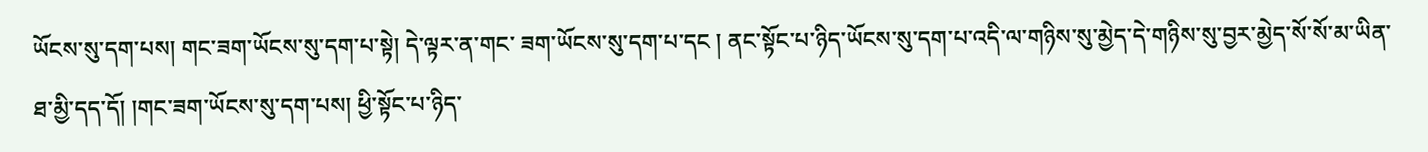ཡོངས་སུ་དག་པས། གང་ཟག་ཡོངས་སུ་དག་པ་སྟེ། དེ་ལྟར་ན་གང་ ཟག་ཡོངས་སུ་དག་པ་དང ། ནང་སྟོང་པ་ཉིད་ཡོངས་སུ་དག་པ་འདི་ལ་གཉིས་སུ་མྱེད་དེ་གཉིས་སུ་བྱར་མྱེད་སོ་སོ་མ་ཡིན་ཐ་མྱི་དད་དོ། །གང་ཟག་ཡོངས་སུ་དག་པས། ཕྱི་སྟོང་པ་ཉིད་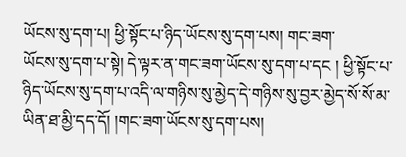ཡོངས་སུ་དག་པ། ཕྱི་སྟོང་པ་ཉིད་ཡོངས་སུ་དག་པས། གང་ཟག་
ཡོངས་སུ་དག་པ་སྟེ། དེ་ལྟར་ན་གང་ཟག་ཡོངས་སུ་དག་པ་དང ། ཕྱི་སྟོང་པ་ཉིད་ཡོངས་སུ་དག་པ་འདི་ལ་གཉིས་སུ་མྱེད་དེ་གཉིས་སུ་བྱར་མྱེད་སོ་སོ་མ་ཡིན་ཐ་མྱི་དད་དོ། །གང་ཟག་ཡོངས་སུ་དག་པས།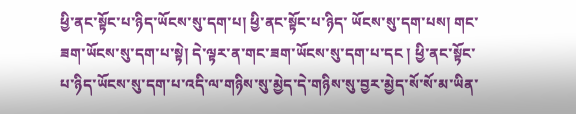ཕྱི་ནང་སྟོང་པ་ཉིད་ཡོངས་སུ་དག་པ། ཕྱི་ནང་སྟོང་པ་ཉིད་ ཡོངས་སུ་དག་པས། གང་ཟག་ཡོངས་སུ་དག་པ་སྟེ། དེ་ལྟར་ན་གང་ཟག་ཡོངས་སུ་དག་པ་དང ། ཕྱི་ནང་སྟོང་པ་ཉིད་ཡོངས་སུ་དག་པ་འདི་ལ་གཉིས་སུ་མྱེད་དེ་གཉིས་སུ་བྱར་མྱེད་སོ་སོ་མ་ཡིན་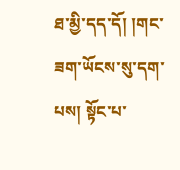ཐ་མྱི་དད་དོ། །གང་ཟག་ཡོངས་སུ་དག་པས། སྟོང་པ་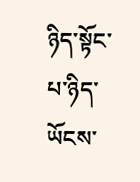ཉིད་སྟོང་པ་ཉིད་ཡོངས་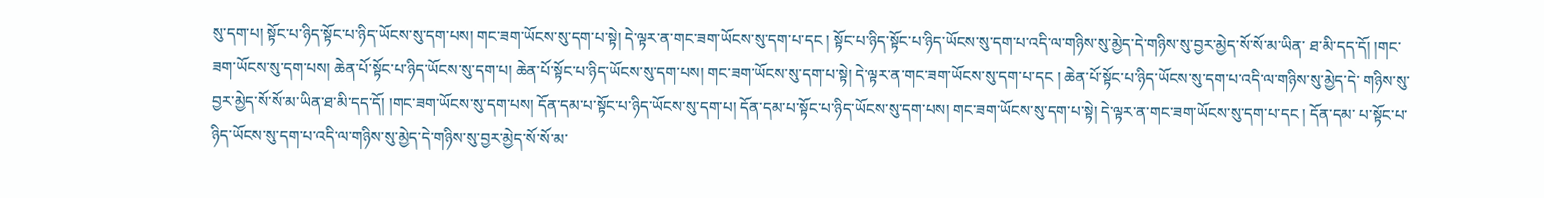སུ་དག་པ། སྟོང་པ་ཉིད་སྟོང་པ་ཉིད་ཡོངས་སུ་དག་པས། གང་ཟག་ཡོངས་སུ་དག་པ་སྟེ། དེ་ལྟར་ན་གང་ཟག་ཡོངས་སུ་དག་པ་དང ། སྟོང་པ་ཉིད་སྟོང་པ་ཉིད་ཡོངས་སུ་དག་པ་འདི་ལ་གཉིས་སུ་མྱེད་དེ་གཉིས་སུ་བྱར་མྱེད་སོ་སོ་མ་ཡིན་ ཐ་མི་དད་དོ། །གང་ཟག་ཡོངས་སུ་དག་པས། ཆེན་པོ་སྟོང་པ་ཉིད་ཡོངས་སུ་དག་པ། ཆེན་པོ་སྟོང་པ་ཉིད་ཡོངས་སུ་དག་པས། གང་ཟག་ཡོངས་སུ་དག་པ་སྟེ། དེ་ལྟར་ན་གང་ཟག་ཡོངས་སུ་དག་པ་དང ། ཆེན་པོ་སྟོང་པ་ཉིད་ཡོངས་སུ་དག་པ་འདི་ལ་གཉིས་སུ་མྱེད་དེ་ གཉིས་སུ་བྱར་མྱེད་སོ་སོ་མ་ཡིན་ཐ་མི་དད་དོ། །གང་ཟག་ཡོངས་སུ་དག་པས། དོན་དམ་པ་སྟོང་པ་ཉིད་ཡོངས་སུ་དག་པ། དོན་དམ་པ་སྟོང་པ་ཉིད་ཡོངས་སུ་དག་པས། གང་ཟག་ཡོངས་སུ་དག་པ་སྟེ། དེ་ལྟར་ན་གང་ཟག་ཡོངས་སུ་དག་པ་དང ། དོན་དམ་ པ་སྟོང་པ་ཉིད་ཡོངས་སུ་དག་པ་འདི་ལ་གཉིས་སུ་མྱེད་དེ་གཉིས་སུ་བྱར་མྱེད་སོ་སོ་མ་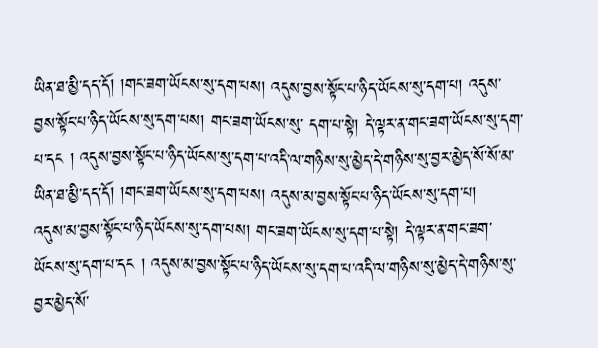ཡིན་ཐ་མྱི་དད་དོ། །གང་ཟག་ཡོངས་སུ་དག་པས། འདུས་བྱས་སྟོང་པ་ཉིད་ཡོངས་སུ་དག་པ། འདུས་བྱས་སྟོང་པ་ཉིད་ཡོངས་སུ་དག་པས། གང་ཟག་ཡོངས་སུ་ དག་པ་སྟེ། དེ་ལྟར་ན་གང་ཟག་ཡོངས་སུ་དག་པ་དང ། འདུས་བྱས་སྟོང་པ་ཉིད་ཡོངས་སུ་དག་པ་འདི་ལ་གཉིས་སུ་མྱེད་དེ་གཉིས་སུ་བྱར་མྱེད་སོ་སོ་མ་ཡིན་ཐ་མྱི་དད་དོ། །གང་ཟག་ཡོངས་སུ་དག་པས། འདུས་མ་བྱས་སྟོང་པ་ཉིད་ཡོངས་སུ་དག་པ།
འདུས་མ་བྱས་སྟོང་པ་ཉིད་ཡོངས་སུ་དག་པས། གང་ཟག་ཡོངས་སུ་དག་པ་སྟེ། དེ་ལྟར་ན་གང་ཟག་ཡོངས་སུ་དག་པ་དང ། འདུས་མ་བྱས་སྟོང་པ་ཉིད་ཡོངས་སུ་དག་པ་འདི་ལ་གཉིས་སུ་མྱེད་དེ་གཉིས་སུ་བྱར་མྱེད་སོ་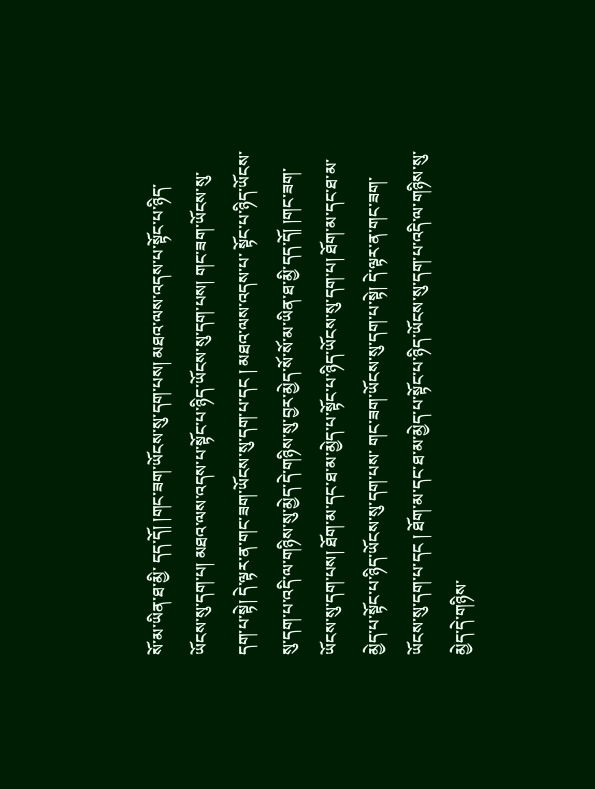སོ་མ་ཡིན་ཐ་མྱི་ དད་དོ། །གང་ཟག་ཡོངས་སུ་དག་པས། མཐའ་ལས་འདས་པ་སྟོང་པ་ཉིད་ཡོངས་སུ་དག་པ། མཐའ་ལས་འདས་པ་སྟོང་པ་ཉིད་ཡོངས་སུ་དག་པས། གང་ཟག་ཡོངས་སུ་དག་པ་སྟེ། དེ་ལྟར་ན་གང་ཟག་ཡོངས་སུ་དག་པ་དང ། མཐའ་ལས་འདས་པ་ སྟོང་པ་ཉིད་ཡོངས་སུ་དག་པ་འདི་ལ་གཉིས་སུ་མྱེད་དེ་གཉིས་སུ་བྱར་མྱེད་སོ་སོ་མ་ཡིན་ཐ་མྱི་དད་དོ། །གང་ཟག་ཡོངས་སུ་དག་པས། ཐོག་མ་དང་ཐ་མ་མྱེད་པ་སྟོང་པ་ཉིད་ཡོངས་སུ་དག་པ། ཐོག་མ་དང་ཐ་མ་མྱེད་པ་སྟོང་པ་ཉིད་ཡོངས་སུ་དག་པས་ གང་ཟག་ཡོངས་སུ་དག་པ་སྟེ། དེ་ལྟར་ན་གང་ཟག་ཡོངས་སུ་དག་པ་དང ། ཐོག་མ་དང་ཐ་མ་མྱེད་པ་སྟོང་པ་ཉིད་ཡོངས་སུ་དག་པ་འདི་ལ་གཉིས་སུ་མྱེད་དེ་གཉིས་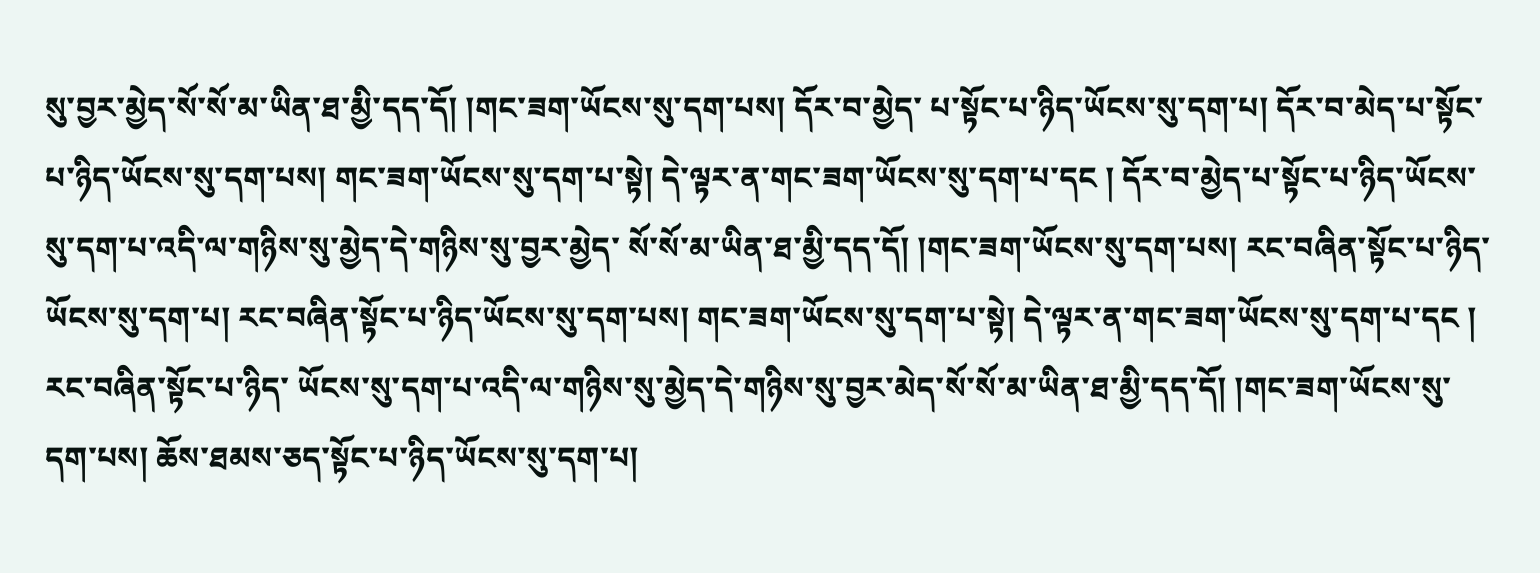སུ་བྱར་མྱེད་སོ་སོ་མ་ཡིན་ཐ་མྱི་དད་དོ། །གང་ཟག་ཡོངས་སུ་དག་པས། དོར་བ་མྱེད་ པ་སྟོང་པ་ཉིད་ཡོངས་སུ་དག་པ། དོར་བ་མེད་པ་སྟོང་པ་ཉིད་ཡོངས་སུ་དག་པས། གང་ཟག་ཡོངས་སུ་དག་པ་སྟེ། དེ་ལྟར་ན་གང་ཟག་ཡོངས་སུ་དག་པ་དང ། དོར་བ་མྱེད་པ་སྟོང་པ་ཉིད་ཡོངས་སུ་དག་པ་འདི་ལ་གཉིས་སུ་མྱེད་དེ་གཉིས་སུ་བྱར་མྱེད་ སོ་སོ་མ་ཡིན་ཐ་མྱི་དད་དོ། །གང་ཟག་ཡོངས་སུ་དག་པས། རང་བཞིན་སྟོང་པ་ཉིད་ཡོངས་སུ་དག་པ། རང་བཞིན་སྟོང་པ་ཉིད་ཡོངས་སུ་དག་པས། གང་ཟག་ཡོངས་སུ་དག་པ་སྟེ། དེ་ལྟར་ན་གང་ཟག་ཡོངས་སུ་དག་པ་དང ། རང་བཞིན་སྟོང་པ་ཉིད་ ཡོངས་སུ་དག་པ་འདི་ལ་གཉིས་སུ་མྱེད་དེ་གཉིས་སུ་བྱར་མེད་སོ་སོ་མ་ཡིན་ཐ་མྱི་དད་དོ། །གང་ཟག་ཡོངས་སུ་དག་པས། ཆོས་ཐམས་ཅད་སྟོང་པ་ཉིད་ཡོངས་སུ་དག་པ།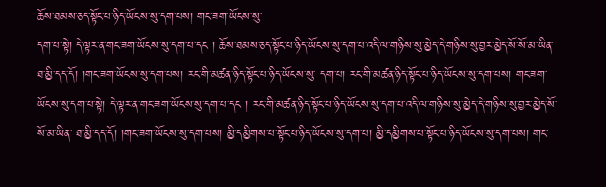ཆོས་ཐམས་ཅད་སྟོང་པ་ཉིད་ཡོངས་སུ་དག་པས། གང་ཟག་ཡོངས་སུ་
དག་པ་སྟེ། དེ་ལྟར་ན་གང་ཟག་ཡོངས་སུ་དག་པ་དང ། ཆོས་ཐམས་ཅད་སྟོང་པ་ཉིད་ཡོངས་སུ་དག་པ་འདི་ལ་གཉིས་སུ་མྱེད་དེ་གཉིས་སུ་བྱར་མྱེད་སོ་སོ་མ་ཡིན་ཐ་མྱི་དད་དོ། །གང་ཟག་ཡོངས་སུ་དག་པས། རང་གི་མཚན་ཉིད་སྟོང་པ་ཉིད་ཡོངས་སུ་ དག་པ། རང་གི་མཚན་ཉིད་སྟོང་པ་ཉིད་ཡོངས་སུ་དག་པས། གང་ཟག་ཡོངས་སུ་དག་པ་སྟེ། དེ་ལྟར་ན་གང་ཟག་ཡོངས་སུ་དག་པ་དང ། རང་གི་མཚན་ཉིད་སྟོང་པ་ཉིད་ཡོངས་སུ་དག་པ་འདི་ལ་གཉིས་སུ་མྱེད་དེ་གཉིས་སུ་བྱར་མྱེད་སོ་སོ་མ་ཡིན་ ཐ་མྱི་དད་དོ། །གང་ཟག་ཡོངས་སུ་དག་པས། མྱི་དམྱིགས་པ་སྟོང་པ་ཉིད་ཡོངས་སུ་དག་པ། མྱི་དམྱིགས་པ་སྟོང་པ་ཉིད་ཡོངས་སུ་དག་པས། གང་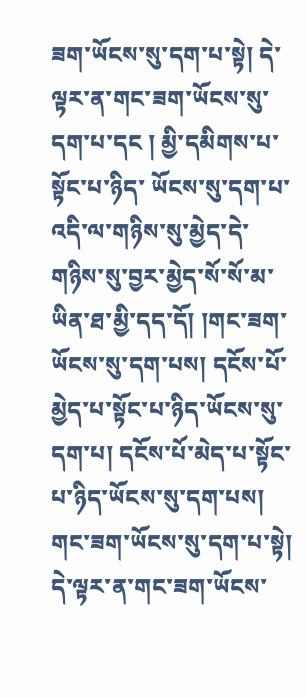ཟག་ཡོངས་སུ་དག་པ་སྟེ། དེ་ལྟར་ན་གང་ཟག་ཡོངས་སུ་དག་པ་དང ། མྱི་དམིགས་པ་སྟོང་པ་ཉིད་ ཡོངས་སུ་དག་པ་འདི་ལ་གཉིས་སུ་མྱེད་དེ་གཉིས་སུ་བྱར་མྱེད་སོ་སོ་མ་ཡིན་ཐ་མྱི་དད་དོ། །གང་ཟག་ཡོངས་སུ་དག་པས། དངོས་པོ་མྱེད་པ་སྟོང་པ་ཉིད་ཡོངས་སུ་དག་པ། དངོས་པོ་མེད་པ་སྟོང་པ་ཉིད་ཡོངས་སུ་དག་པས། གང་ཟག་ཡོངས་སུ་དག་པ་སྟེ། དེ་ལྟར་ན་གང་ཟག་ཡོངས་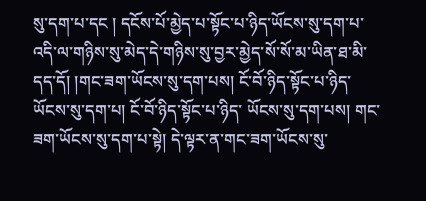སུ་དག་པ་དང ། དངོས་པོ་མྱེད་པ་སྟོང་པ་ཉིད་ཡོངས་སུ་དག་པ་འདི་ལ་གཉིས་སུ་མེད་དེ་གཉིས་སུ་བྱར་མྱེད་སོ་སོ་མ་ཡིན་ཐ་མི་དད་དོ། །གང་ཟག་ཡོངས་སུ་དག་པས། ངོ་བོ་ཉིད་སྟོང་པ་ཉིད་ཡོངས་སུ་དག་པ། ངོ་བོ་ཉིད་སྟོང་པ་ཉིད་ ཡོངས་སུ་དག་པས། གང་ཟག་ཡོངས་སུ་དག་པ་སྟེ། དེ་ལྟར་ན་གང་ཟག་ཡོངས་སུ་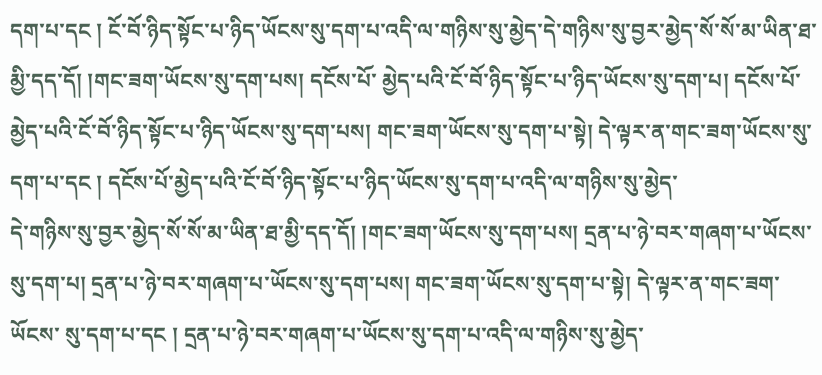དག་པ་དང ། ངོ་བོ་ཉིད་སྟོང་པ་ཉིད་ཡོངས་སུ་དག་པ་འདི་ལ་གཉིས་སུ་མྱེད་དེ་གཉིས་སུ་བྱར་མྱེད་སོ་སོ་མ་ཡིན་ཐ་མྱི་དད་དོ། །གང་ཟག་ཡོངས་སུ་དག་པས། དངོས་པོ་ མྱེད་པའི་ངོ་བོ་ཉིད་སྟོང་པ་ཉིད་ཡོངས་སུ་དག་པ། དངོས་པོ་མྱེད་པའི་ངོ་བོ་ཉིད་སྟོང་པ་ཉིད་ཡོངས་སུ་དག་པས། གང་ཟག་ཡོངས་སུ་དག་པ་སྟེ། དེ་ལྟར་ན་གང་ཟག་ཡོངས་སུ་དག་པ་དང ། དངོས་པོ་མྱེད་པའི་ངོ་བོ་ཉིད་སྟོང་པ་ཉིད་ཡོངས་སུ་དག་པ་འདི་ལ་གཉིས་སུ་མྱེད་
དེ་གཉིས་སུ་བྱར་མྱེད་སོ་སོ་མ་ཡིན་ཐ་མྱི་དད་དོ། །གང་ཟག་ཡོངས་སུ་དག་པས། དྲན་པ་ཉེ་བར་གཞག་པ་ཡོངས་སུ་དག་པ། དྲན་པ་ཉེ་བར་གཞག་པ་ཡོངས་སུ་དག་པས། གང་ཟག་ཡོངས་སུ་དག་པ་སྟེ། དེ་ལྟར་ན་གང་ཟག་ཡོངས་ སུ་དག་པ་དང ། དྲན་པ་ཉེ་བར་གཞག་པ་ཡོངས་སུ་དག་པ་འདི་ལ་གཉིས་སུ་མྱེད་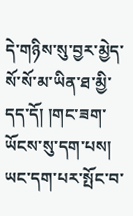དེ་གཉིས་སུ་བྱར་མྱེད་སོ་སོ་མ་ཡིན་ཐ་མྱི་དད་དོ། །གང་ཟག་ཡོངས་སུ་དག་པས། ཡང་དག་པར་སྤོང་བ་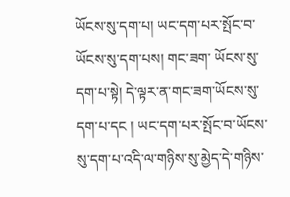ཡོངས་སུ་དག་པ། ཡང་དག་པར་སྤོང་བ་ཡོངས་སུ་དག་པས། གང་ཟག་ ཡོངས་སུ་དག་པ་སྟེ། དེ་ལྟར་ན་གང་ཟག་ཡོངས་སུ་དག་པ་དང ། ཡང་དག་པར་སྤོང་བ་ཡོངས་སུ་དག་པ་འདི་ལ་གཉིས་སུ་མྱེད་དེ་གཉིས་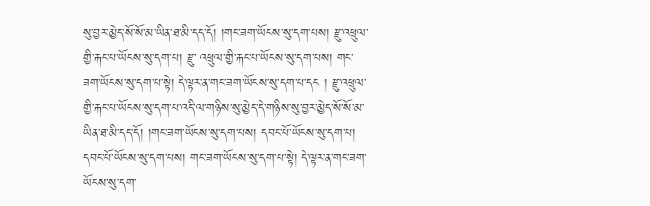སུ་བྱར་མྱེད་སོ་སོ་མ་ཡིན་ཐ་མི་དད་དོ། །གང་ཟག་ཡོངས་སུ་དག་པས། རྫུ་འཕྲུལ་གྱི་རྐང་པ་ཡོངས་སུ་དག་པ། རྫུ་ འཕྲུལ་གྱི་རྐང་པ་ཡོངས་སུ་དག་པས། གང་ཟག་ཡོངས་སུ་དག་པ་སྟེ། དེ་ལྟར་ན་གང་ཟག་ཡོངས་སུ་དག་པ་དང ། རྫུ་འཕྲུལ་གྱི་རྐང་པ་ཡོངས་སུ་དག་པ་འདི་ལ་གཉིས་སུ་མྱེད་དེ་གཉིས་སུ་བྱར་མྱེད་སོ་སོ་མ་ཡིན་ཐ་མི་དད་དོ། །གང་ཟག་ཡོངས་སུ་དག་པས། དབང་པོ་ཡོངས་སུ་དག་པ། དབང་པོ་ཡོངས་སུ་དག་པས། གང་ཟག་ཡོངས་སུ་དག་པ་སྟེ། དེ་ལྟར་ན་གང་ཟག་ཡོངས་སུ་དག་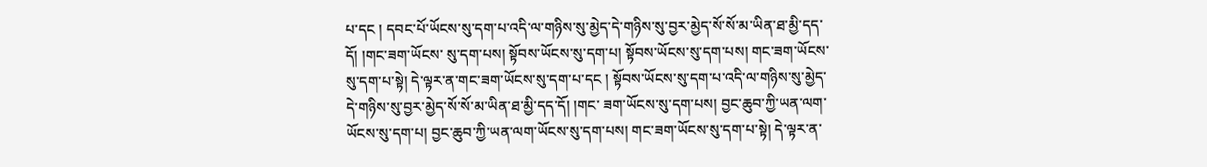པ་དང ། དབང་པོ་ཡོངས་སུ་དག་པ་འདི་ལ་གཉིས་སུ་མྱེད་དེ་གཉིས་སུ་བྱར་མྱེད་སོ་སོ་མ་ཡིན་ཐ་མྱི་དད་དོ། །གང་ཟག་ཡོངས་ སུ་དག་པས། སྟོབས་ཡོངས་སུ་དག་པ། སྟོབས་ཡོངས་སུ་དག་པས། གང་ཟག་ཡོངས་སུ་དག་པ་སྟེ། དེ་ལྟར་ན་གང་ཟག་ཡོངས་སུ་དག་པ་དང ། སྟོབས་ཡོངས་སུ་དག་པ་འདི་ལ་གཉིས་སུ་མྱེད་དེ་གཉིས་སུ་བྱར་མྱེད་སོ་སོ་མ་ཡིན་ཐ་མྱི་དད་དོ། །གང་ ཟག་ཡོངས་སུ་དག་པས། བྱང་ཆུབ་ཀྱི་ཡན་ལག་ཡོངས་སུ་དག་པ། བྱང་ཆུབ་ཀྱི་ཡན་ལག་ཡོངས་སུ་དག་པས། གང་ཟག་ཡོངས་སུ་དག་པ་སྟེ། དེ་ལྟར་ན་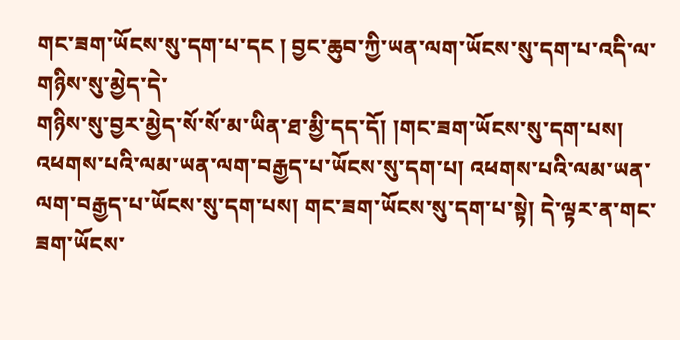གང་ཟག་ཡོངས་སུ་དག་པ་དང ། བྱང་ཆུབ་ཀྱི་ཡན་ལག་ཡོངས་སུ་དག་པ་འདི་ལ་གཉིས་སུ་མྱེད་དེ་
གཉིས་སུ་བྱར་མྱེད་སོ་སོ་མ་ཡིན་ཐ་མྱི་དད་དོ། །གང་ཟག་ཡོངས་སུ་དག་པས། འཕགས་པའི་ལམ་ཡན་ལག་བརྒྱད་པ་ཡོངས་སུ་དག་པ། འཕགས་པའི་ལམ་ཡན་ལག་བརྒྱད་པ་ཡོངས་སུ་དག་པས། གང་ཟག་ཡོངས་སུ་དག་པ་སྟེ། དེ་ལྟར་ན་གང་ཟག་ཡོངས་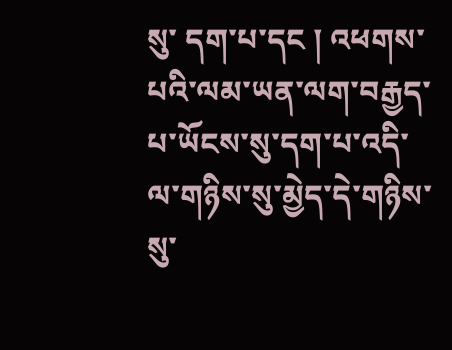སུ་ དག་པ་དང ། འཕགས་པའི་ལམ་ཡན་ལག་བརྒྱད་པ་ཡོངས་སུ་དག་པ་འདི་ལ་གཉིས་སུ་མྱེད་དེ་གཉིས་སུ་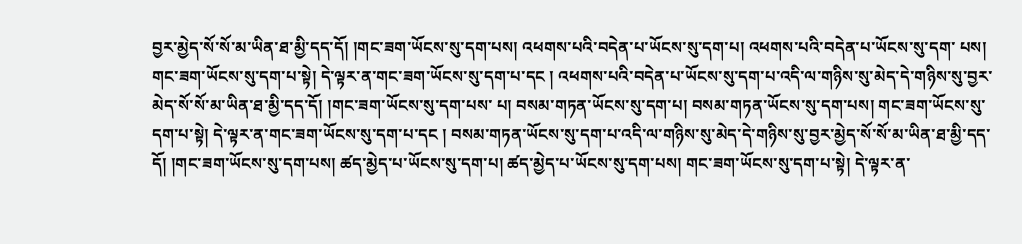བྱར་མྱེད་སོ་སོ་མ་ཡིན་ཐ་མྱི་དད་དོ། །གང་ཟག་ཡོངས་སུ་དག་པས། འཕགས་པའི་བདེན་པ་ཡོངས་སུ་དག་པ། འཕགས་པའི་བདེན་པ་ཡོངས་སུ་དག་ པས། གང་ཟག་ཡོངས་སུ་དག་པ་སྟེ། དེ་ལྟར་ན་གང་ཟག་ཡོངས་སུ་དག་པ་དང ། འཕགས་པའི་བདེན་པ་ཡོངས་སུ་དག་པ་འདི་ལ་གཉིས་སུ་མེད་དེ་གཉིས་སུ་བྱར་མེད་སོ་སོ་མ་ཡིན་ཐ་མྱི་དད་དོ། །གང་ཟག་ཡོངས་སུ་དག་པས་ པ། བསམ་གཏན་ཡོངས་སུ་དག་པ། བསམ་གཏན་ཡོངས་སུ་དག་པས། གང་ཟག་ཡོངས་སུ་དག་པ་སྟེ། དེ་ལྟར་ན་གང་ཟག་ཡོངས་སུ་དག་པ་དང ། བསམ་གཏན་ཡོངས་སུ་དག་པ་འདི་ལ་གཉིས་སུ་མེད་དེ་གཉིས་སུ་བྱར་མྱེད་སོ་སོ་མ་ཡིན་ཐ་མྱི་དད་དོ། །གང་ཟག་ཡོངས་སུ་དག་པས། ཚད་མྱེད་པ་ཡོངས་སུ་དག་པ། ཚད་མྱེད་པ་ཡོངས་སུ་དག་པས། གང་ཟག་ཡོངས་སུ་དག་པ་སྟེ། དེ་ལྟར་ན་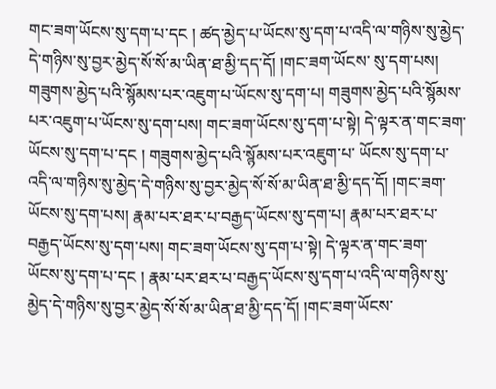གང་ཟག་ཡོངས་སུ་དག་པ་དང ། ཚད་མྱེད་པ་ཡོངས་སུ་དག་པ་འདི་ལ་གཉིས་སུ་མྱེད་དེ་གཉིས་སུ་བྱར་མྱེད་སོ་སོ་མ་ཡིན་ཐ་མྱི་དད་དོ། །གང་ཟག་ཡོངས་ སུ་དག་པས། གཟུགས་མྱེད་པའི་སྙོམས་པར་འཇུག་པ་ཡོངས་སུ་དག་པ། གཟུགས་མྱེད་པའི་སྙོམས་པར་འཇུག་པ་ཡོངས་སུ་དག་པས། གང་ཟག་ཡོངས་སུ་དག་པ་སྟེ། དེ་ལྟར་ན་གང་ཟག་ཡོངས་སུ་དག་པ་དང ། གཟུགས་མྱེད་པའི་སྙོམས་པར་འཇུག་པ་ ཡོངས་སུ་དག་པ་འདི་ལ་གཉིས་སུ་མྱེད་དེ་གཉིས་སུ་བྱར་མྱེད་སོ་སོ་མ་ཡིན་ཐ་མྱི་དད་དོ། །གང་ཟག་ཡོངས་སུ་དག་པས། རྣམ་པར་ཐར་པ་བརྒྱད་ཡོངས་སུ་དག་པ། རྣམ་པར་ཐར་པ་བརྒྱད་ཡོངས་སུ་དག་པས། གང་ཟག་ཡོངས་སུ་དག་པ་སྟེ། དེ་ལྟར་ན་གང་ཟག་
ཡོངས་སུ་དག་པ་དང ། རྣམ་པར་ཐར་པ་བརྒྱད་ཡོངས་སུ་དག་པ་འདི་ལ་གཉིས་སུ་མྱེད་དེ་གཉིས་སུ་བྱར་མྱེད་སོ་སོ་མ་ཡིན་ཐ་མྱི་དད་དོ། །གང་ཟག་ཡོངས་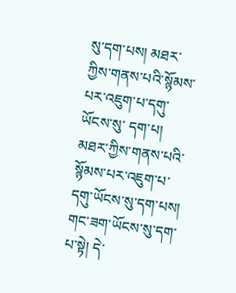སུ་དག་པས། མཐར་ཀྱིས་གནས་པའི་སྙོམས་པར་འཇུག་པ་དགུ་ཡོངས་སུ་ དག་པ། མཐར་ཀྱིས་གནས་པའི་སྙོམས་པར་འཇུག་པ་དགུ་ཡོངས་སུ་དག་པས། གང་ཟག་ཡོངས་སུ་དག་པ་སྟེ། དེ་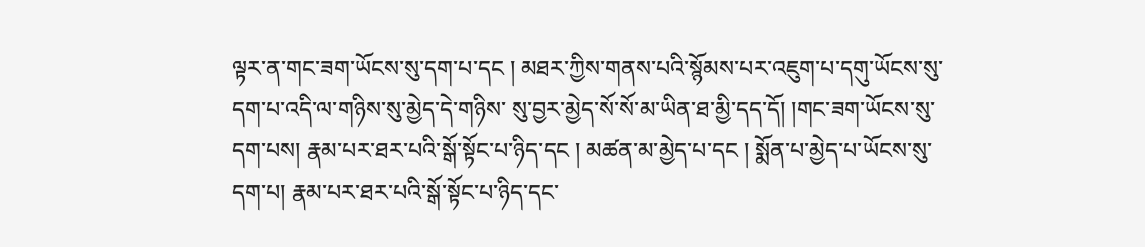ལྟར་ན་གང་ཟག་ཡོངས་སུ་དག་པ་དང ། མཐར་ཀྱིས་གནས་པའི་སྙོམས་པར་འཇུག་པ་དགུ་ཡོངས་སུ་དག་པ་འདི་ལ་གཉིས་སུ་མྱེད་དེ་གཉིས་ སུ་བྱར་མྱེད་སོ་སོ་མ་ཡིན་ཐ་མྱི་དད་དོ། །གང་ཟག་ཡོངས་སུ་དག་པས། རྣམ་པར་ཐར་པའི་སྒོ་སྟོང་པ་ཉིད་དང ། མཚན་མ་མྱེད་པ་དང ། སྨོན་པ་མྱེད་པ་ཡོངས་སུ་དག་པ། རྣམ་པར་ཐར་པའི་སྒོ་སྟོང་པ་ཉིད་དང་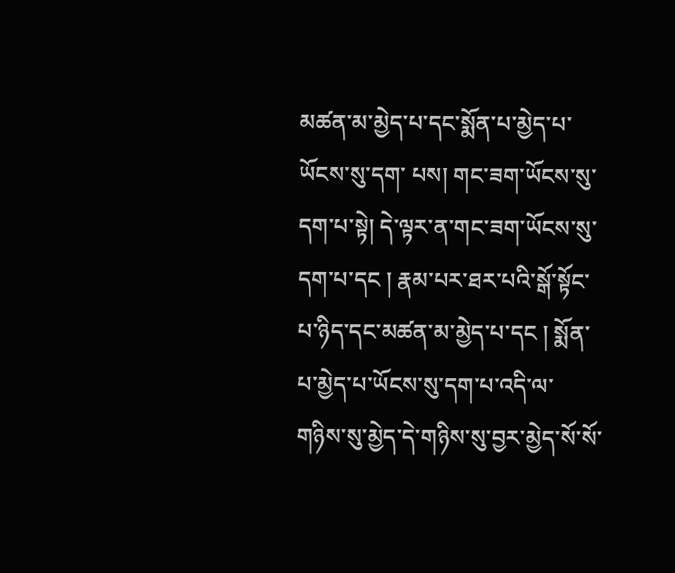མཚན་མ་མྱེད་པ་དང་སྨོན་པ་མྱེད་པ་ཡོངས་སུ་དག་ པས། གང་ཟག་ཡོངས་སུ་དག་པ་སྟེ། དེ་ལྟར་ན་གང་ཟག་ཡོངས་སུ་དག་པ་དང ། རྣམ་པར་ཐར་པའི་སྒོ་སྟོང་པ་ཉིད་དང་མཚན་མ་མྱེད་པ་དང ། སྨོན་པ་མྱེད་པ་ཡོངས་སུ་དག་པ་འདི་ལ་གཉིས་སུ་མྱེད་དེ་གཉིས་སུ་བྱར་མྱེད་སོ་སོ་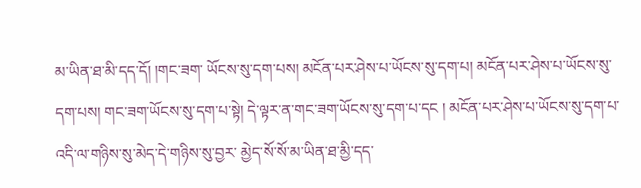མ་ཡིན་ཐ་མི་དད་དོ། །གང་ཟག་ ཡོངས་སུ་དག་པས། མངོན་པར་ཤེས་པ་ཡོངས་སུ་དག་པ། མངོན་པར་ཤེས་པ་ཡོངས་སུ་དག་པས། གང་ཟག་ཡོངས་སུ་དག་པ་སྟེ། དེ་ལྟར་ན་གང་ཟག་ཡོངས་སུ་དག་པ་དང ། མངོན་པར་ཤེས་པ་ཡོངས་སུ་དག་པ་འདི་ལ་གཉིས་སུ་མེད་དེ་གཉིས་སུ་བྱར་ མྱེད་སོ་སོ་མ་ཡིན་ཐ་མྱི་དད་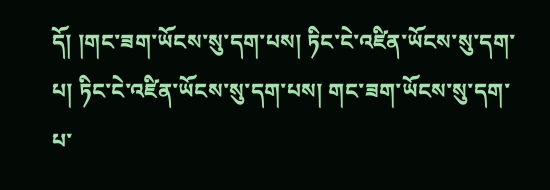དོ། །གང་ཟག་ཡོངས་སུ་དག་པས། ཏིང་ངེ་འཛིན་ཡོངས་སུ་དག་པ། ཏིང་ངེ་འཛིན་ཡོངས་སུ་དག་པས། གང་ཟག་ཡོངས་སུ་དག་པ་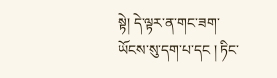སྟེ། དེ་ལྟར་ན་གང་ཟག་ཡོངས་སུ་དག་པ་དང ། ཏིང་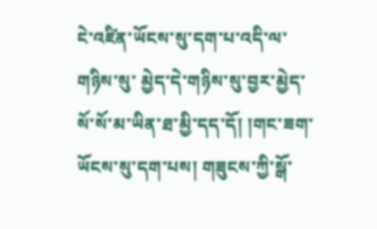ངེ་འཛིན་ཡོངས་སུ་དག་པ་འདི་ལ་གཉིས་སུ་ མྱེད་དེ་གཉིས་སུ་བྱར་མྱེད་སོ་སོ་མ་ཡིན་ཐ་མྱི་དད་དོ། །གང་ཟག་ཡོངས་སུ་དག་པས། གཟུངས་ཀྱི་སྒོ་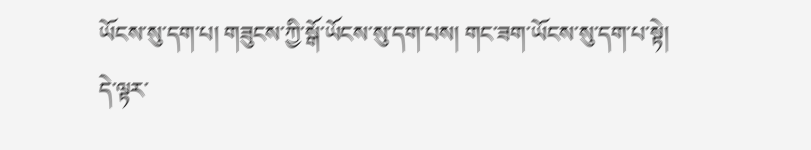ཡོངས་སུ་དག་པ། གཟུངས་ཀྱི་སྒོ་ཡོངས་སུ་དག་པས། གང་ཟག་ཡོངས་སུ་དག་པ་སྟེ། དེ་ལྟར་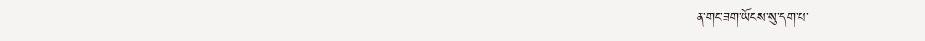ན་གང་ཟག་ཡོངས་སུ་དག་པ་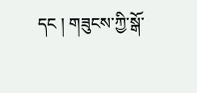དང ། གཟུངས་ཀྱི་སྒོ་